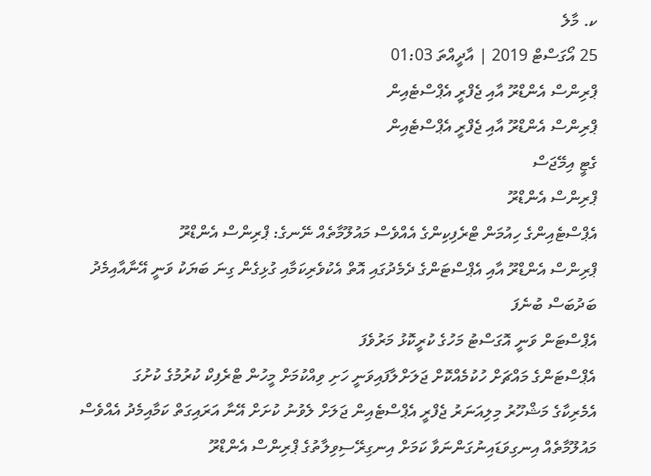ކ. މާލެ
25 އޯގަސްޓް 2019 | އާދީއްތަ 01:03
ޕްރިންސް އެންޑްރޫ އާއި ޖެފްރީ އެޕްސްޓެއިން
ޕްރިންސް އެންޑްރޫ އާއި ޖެފްރީ އެޕްސްޓެއިން
ގެޓީ އިމޭޖަސް
ޕްރިންސް އެންޑްރޫ
އެޕްސްޓެއިންގެ ހިއުމަން ޓްރެފިކިންގެ އެއްވެސް މައުލޫމާތެއް ނޭނގެ: ޕްރިންސް އެންޑްރޫ
ޕްރިންސް އެންޑްރޫ އާއި އެޕްސްޓަންގެ ދެމެދުގައި އޮތް އެކުވެރިކަމާއި ގުޅިގެން ގިނަ ބަޔަކު ވަނީ އޭނާއާއިމެދު ބަދުބަސް ބުނެފަ
އެޕްސްޓަން ވަނީ އޮގަސްޓު މަހުގެ ކުރީކޮޅު މަރުވެފަ
އެޕްސްޓަންގެ މައްޗަށް ހުކުމެއްކޮށް ޖަލަށްލާފައިވަނީ ހަށި ވިއްކުމަށް މީހުން ޓްރެފިކް ކުރުމުގެ ކުށުގަ
އެމެރިކާގެ މަޝްހޫރު މިލިއަނަރު ޖެފްރީ އެޕްސްޓެއިން ޖަލަށް ލެވުނު ކުށަށް އޭނާ އަރައިގަތް ކަމާއިމެދު އެއްވެސް މައުލޫމާތެއް އިނގިވަޑައިނުގަންނަވާ ކަމަށް އިނގިރޭސިވިލާތުގެ ޕްރިންސް އެންޑްރޫ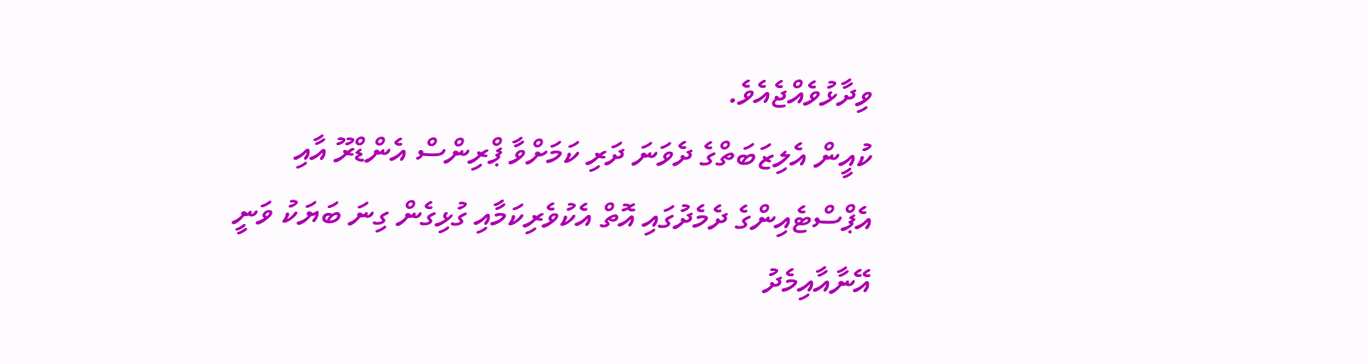ވިދާޅުވެއްޖެއެވެ.
ކުއީން އެލިޒަބަތްގެ ދެވަނަ ދަރި ކަމަށްވާ ޕްރިންސް އެންޑްރޫ އާއި އެޕްސްޓެއިންގެ ދެމެދުގައި އޮތް އެކުވެރިކަމާއި ގުޅިގެން ގިނަ ބަޔަކު ވަނީ އޭނާއާއިމެދު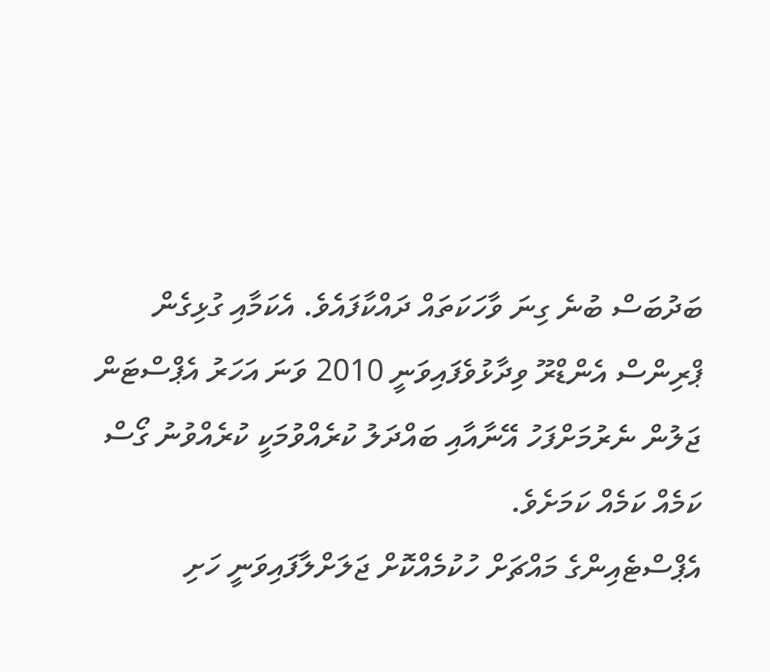ބަދުބަސް ބުނެ ގިނަ ވާހަކަތައް ދައްކާފައެވެ. އެކަމާއި ގުޅިގެން ޕްރިންސް އެންޑްރޫ ވިދާޅުވެފައިވަނީ 2010 ވަނަ އަހަރު އެޕްސްޓަން ޖަލުން ނެރުމަށްފަހު އޭނާއާއި ބައްދަލު ކުރެއްވުމަކީ ކުރެއްވުނު ގޯސް ކަމެއް ކަމެއް ކަމަށެވެ.
އެޕްސްޓެއިންގެ މައްޗަށް ހުކުމެއްކޮށް ޖަލަށްލާފައިވަނީ ހަށި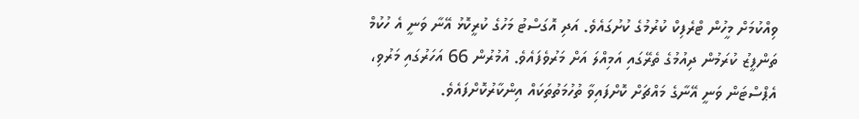ވިއްކުމަށް މީހުން ޓްރެފިކް ކުރުމުގެ ކުށުގައެވެ. އަދި އޮގަސްޓު މަހުގެ ކުރީކޮޅު އޭނާ ވަނީ އެ ހުކުމް ތަންފީޒު ކުރަމުން ދިއުމުގެ ތެރޭގައި އަމިއްލަ އަށް މަރުވެފައެވެ. އުމުރުން 66 އަހަރުގައި މަރުވި، އެޕްސްޓަން ވަނީ އޭނާގެ މައްޗަށް ކޮށްފައިވާ ތުހުމަތުތަކައް އިންކާރުކޮށްފައެވެ.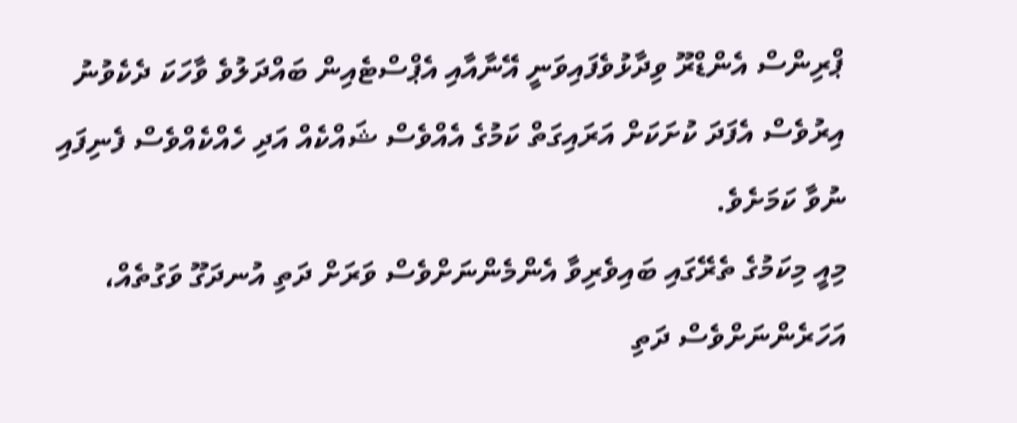ޕްރިންސް އެންޑްރޫ ވިދާޅުވެފައިވަނީ އޭނާއާއި އެޕްސްޓެއިން ބައްދަލުވެ ވާހަކަ ދެކެވުނު އިރުވެސް އެފަދަ ކުށަކަށް އަރައިގަތް ކަމުގެ އެއްވެސް ޝައްކެއް އަދި ހެއްކެއްވެސް ފެނިފައި ނުވާ ކަމަށެވެ.
މިއީ މިކަމުގެ ތެރޭގައި ބައިވެރިވާ އެންމެންނަށްވެސް ވަރަށް ދަތި އުނދަގޫ ވަގުތެއް، އަހަރެންނަށްވެސް ދަތި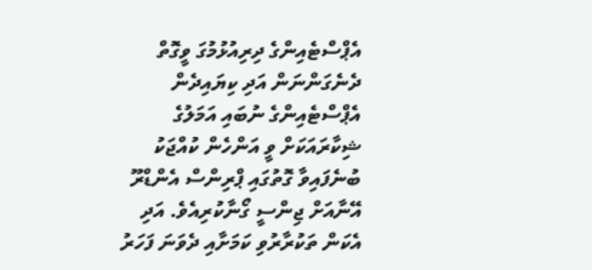އެޕްސްޓެއިންގެ ދިރިއުޅުމުގަ ވީގޮތް ދެނެގަންނަން އަދި ކިޔައިދެން
އެޕްސްޓެއިންގެ ނުބައި އަމަލުގެ ޝިކާރައަކަށް ވީ އަންހެން ކުއްޖަކު ބުނެފައިވާ ގޮތުގައި ޕްރިންސް އެންޑްރޫ އޭނާއަށް ޖިންސީ ގޯނާކުރިއެވެ. އަދި އެކަން ތަކުރާރުވި ކަމަށާއި ދެވަނަ ފަހަރު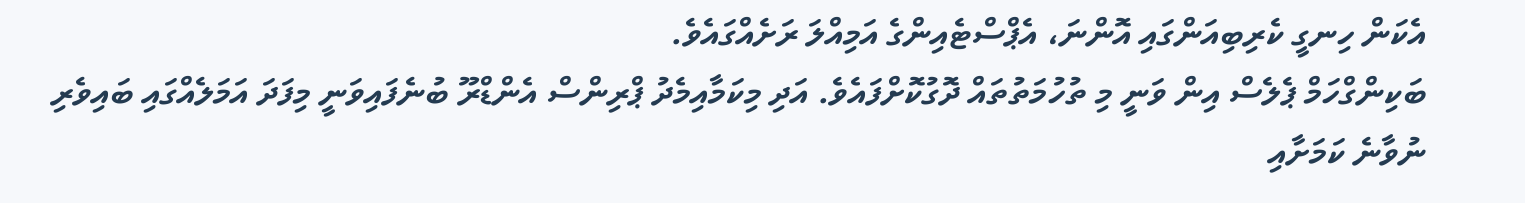އެކަން ހިނގީ ކެރިބިއަންގައި އޮންނަ، އެޕްސްޓެއިންގެ އަމިއްލަ ރަށެއްގައެވެ.
ބަކިންގްހަމް ޕެލެސް އިން ވަނީ މި ތުހުމަތުތައް ދޮގުކޮށްފައެވެ. އަދި މިކަމާއިމެދު ޕްރިންސް އެންޑްރޫ ބުނެފައިވަނީ މިފަދަ އަމަލެއްގައި ބައިވެރި ނުވާނެ ކަމަށާއި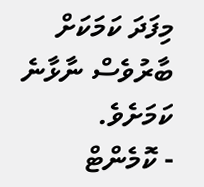މިފަދަ ކަމަކަށް ބާރުވެސް ނާޅާނެ ކަމަށެވެ.
- ކޮމެންޓް